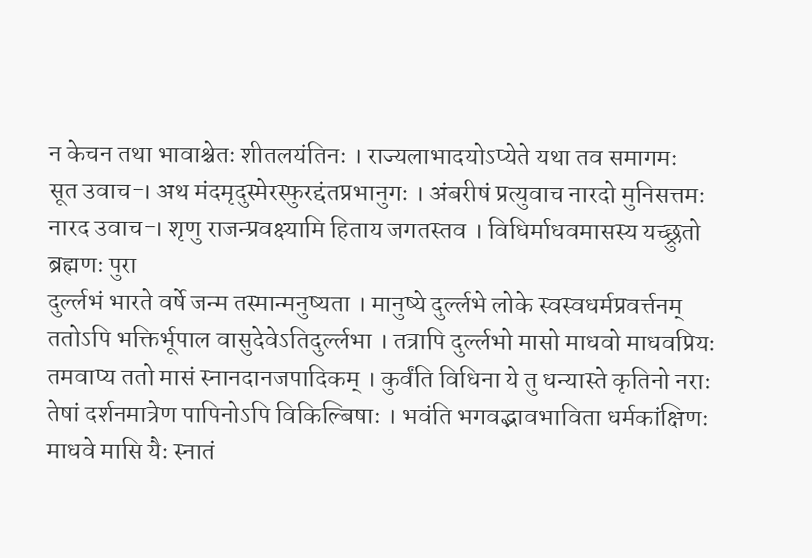न केचन तथा भावाश्चेतः शीतलयंतिनः । राज्यलाभादयोऽप्येते यथा तव समागमः
सूत उवाच-। अथ मंदमृदुस्मेरस्फुरद्दंतप्रभानुगः । अंबरीषं प्रत्युवाच नारदो मुनिसत्तमः
नारद उवाच-। शृणु राजन्प्रवक्ष्यामि हिताय जगतस्तव । विधिर्माधवमासस्य यच्छ्रुतो ब्रह्मणः पुरा
दुर्ल्लभं भारते वर्षे जन्म तस्मान्मनुष्यता । मानुष्ये दुर्ल्लभे लोके स्वस्वधर्मप्रवर्त्तनम्
ततोऽपि भक्तिर्भूपाल वासुदेवेऽतिदुर्ल्लभा । तत्रापि दुर्ल्लभो मासो माधवो माधवप्रियः
तमवाप्य ततो मासं स्नानदानजपादिकम् । कुर्वंति विधिना ये तु धन्यास्ते कृतिनो नराः
तेषां दर्शनमात्रेण पापिनोऽपि विकिल्बिषाः । भवंति भगवद्भावभाविता धर्मकांक्षिणः
माधवे मासि यैः स्नातं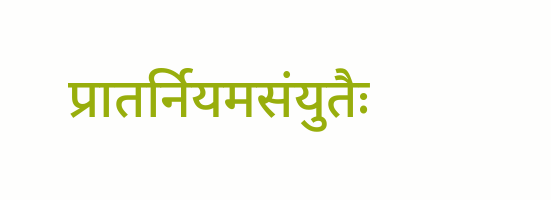प्रातर्नियमसंयुतैः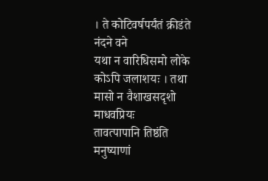। ते कोटिवर्षपर्यंतं क्रीडंते नंदने वने
यथा न वारिधिसमो लोके कोऽपि जलाशयः । तथा मासो न वैशाखसदृशो माधवप्रियः
तावत्पापानि तिष्ठंति मनुष्याणां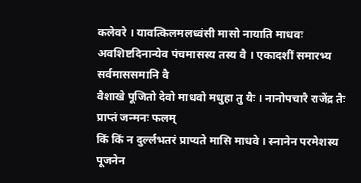कलेवरे । यावत्किलमलध्वंसी मासो नायाति माधवः
अवशिष्टदिनान्येव पंचमासस्य तस्य वै । एकादशीं समारभ्य सर्वमाससमानि वै
वैशाखे पूजितो देवो माधवो मधुहा तु यैः । नानोपचारै राजेंद्र तैः प्राप्तं जन्मनः फलम्
किं किं न दुर्ल्लभतरं प्राप्यते मासि माधवे । स्नानेन परमेशस्य पूजनेन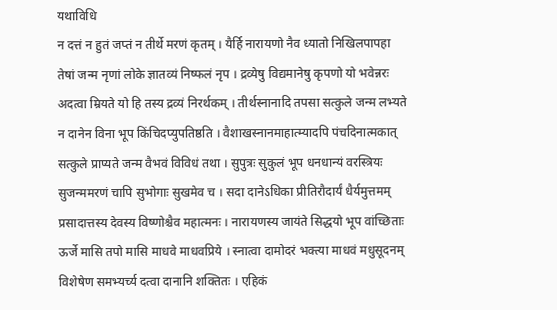यथाविधि
न दत्तं न हुतं जप्तं न तीर्थे मरणं कृतम् । यैर्हि नारायणो नैव ध्यातो निखिलपापहा
तेषां जन्म नृणां लोके ज्ञातव्यं निष्फलं नृप । द्रव्येषु विद्यमानेषु कृपणो यो भवेन्नरः
अदत्वा म्रियते यो हि तस्य द्रव्यं निरर्थकम् । तीर्थस्नानादि तपसा सत्कुले जन्म लभ्यते
न दानेन विना भूप किंचिदप्युपतिष्ठति । वैशाखस्नानमाहात्म्यादपि पंचदिनात्मकात्
सत्कुले प्राप्यते जन्म वैभवं विविधं तथा । सुपुत्रः सुकुलं भूप धनधान्यं वरस्त्रियः
सुजन्ममरणं चापि सुभोगाः सुखमेव च । सदा दानेऽधिका प्रीतिरौदार्यं धैर्यमुत्तमम्
प्रसादात्तस्य देवस्य विष्णोश्चैव महात्मनः । नारायणस्य जायंते सिद्धयो भूप वांच्छिताः
ऊर्जे मासि तपो मासि माधवे माधवप्रिये । स्नात्वा दामोदरं भक्त्या माधवं मधुसूदनम्
विशेषेण समभ्यर्च्य दत्वा दानानि शक्तितः । एहिकं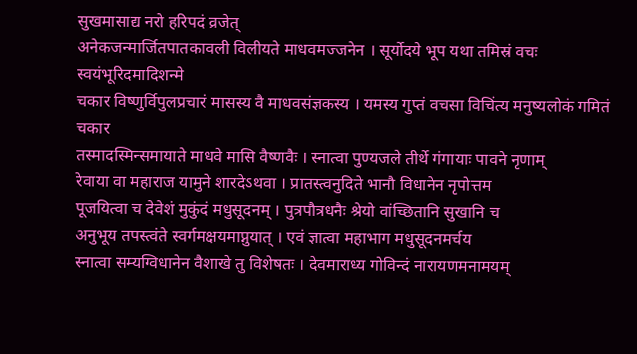सुखमासाद्य नरो हरिपदं व्रजेत्
अनेकजन्मार्जितपातकावली विलीयते माधवमज्जनेन । सूर्योदये भूप यथा तमिस्रं वचः स्वयंभूरिदमादिशन्मे
चकार विष्णुर्विपुलप्रचारं मासस्य वै माधवसंज्ञकस्य । यमस्य गुप्तं वचसा विचिंत्य मनुष्यलोकं गमितं चकार
तस्मादस्मिन्समायाते माधवे मासि वैष्णवैः । स्नात्वा पुण्यजले तीर्थे गंगायाः पावने नृणाम्
रेवाया वा महाराज यामुने शारदेऽथवा । प्रातस्त्वनुदिते भानौ विधानेन नृपोत्तम
पूजयित्वा च देवेशं मुकुंदं मधुसूदनम् । पुत्रपौत्रधनैः श्रेयो वांच्छितानि सुखानि च
अनुभूय तपस्त्वंते स्वर्गमक्षयमाप्नुयात् । एवं ज्ञात्वा महाभाग मधुसूदनमर्चय
स्नात्वा सम्यग्विधानेन वैशाखे तु विशेषतः । देवमाराध्य गोविन्दं नारायणमनामयम्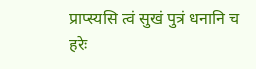प्राप्स्यसि त्वं सुखं पुत्रं धनानि च हरेः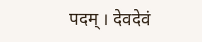पदम् । देवदेवं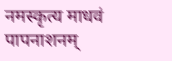नमस्कृत्य माधवं पापनाशनम्